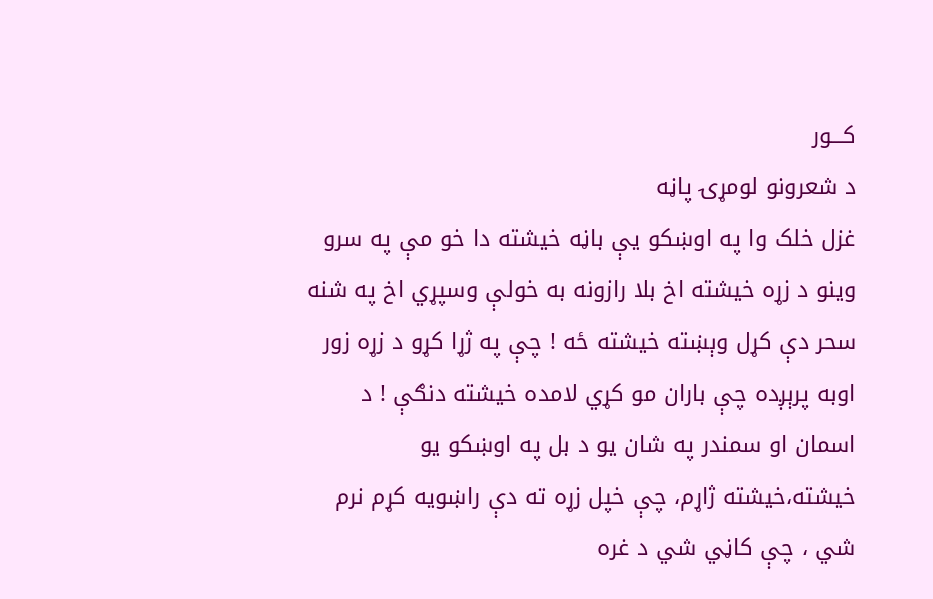کـــور
د شعرونو لومړۍ پاڼه
غزل خلک وا په اوښکو يې باڼه خيشته دا خو مې په سرو وينو د زړه خيشته اخ بلا رازونه به خولې وسپړي اخ په شنه سحر دې کړل وېښته خيشته ځه ! چې په ژړا کړو د زړه زور اوبه پرېږده چې باران مو کړي لامده خيشته دنګې ! د اسمان او سمندر په شان يو د بل په اوښکو يو خيشته،خيشته ژاړم، چې خپل زړه ته دې راښويه کړم نرم شي ، چې کاڼي شي د غره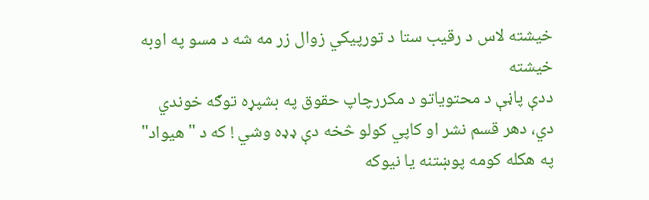خيشته لاس د رقيب ستا د تورپيکي زوال زر مه شه د مسو په اوبه خيشته
ددې پاڼې د محتوياتو د مکررچاپ حقوق په بشپړه توګه خوندي دي، دهر قسم نشر او کاپي کولو څخه دې ډډه وشي ! که د "هيواد" په هکله کومه پوښتنه يا نيوکه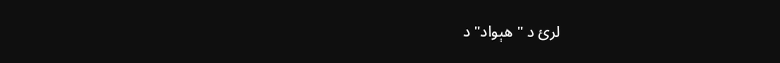لرئ د "هېواد" د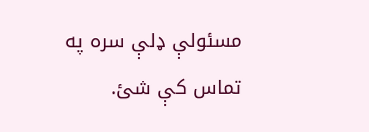مسئولې ډلې سره په تماس کې شئ.